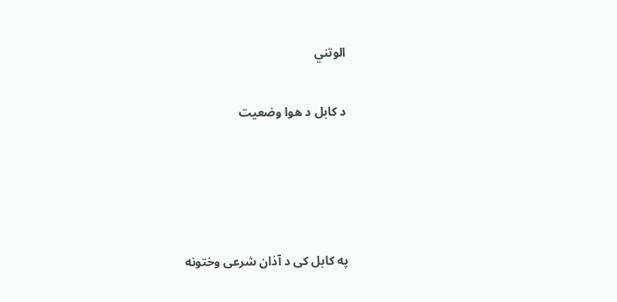الوتني

د کابل د هوا وضعیت




په کابل کی د آذان شرعی وختونه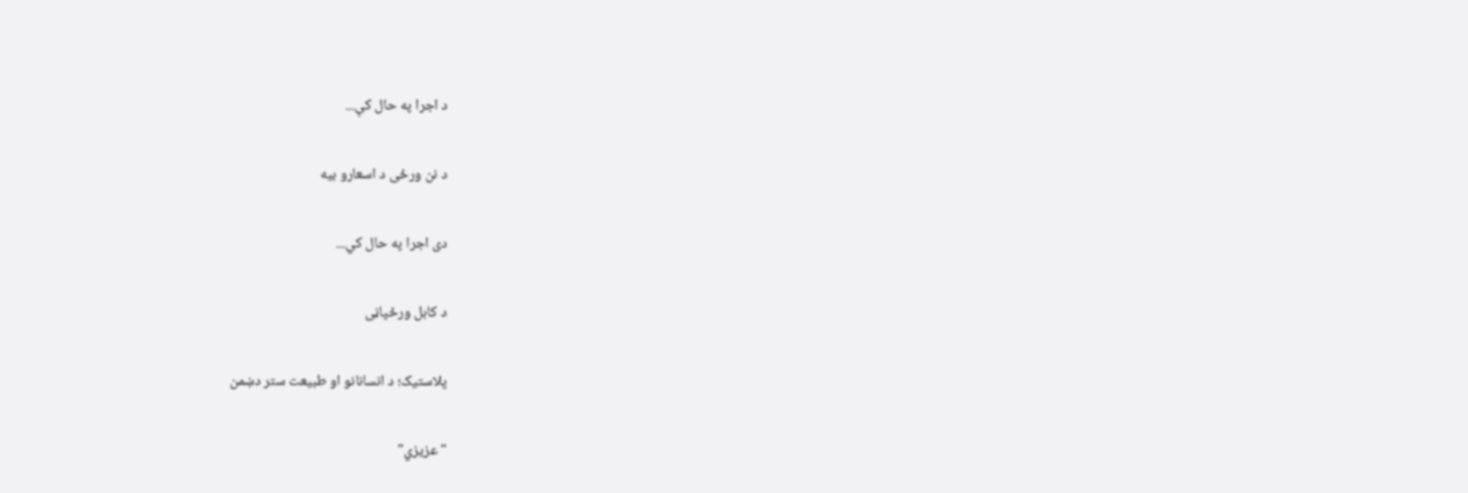د اجرا په حال کې...

د نن ورځی د اسعارو بیه

دی اجرا په حال کي...

د کابل ورځپاڼی

پلاستیک؛ د انسانانو او طبیعت ستر دښمن

"عزیزي"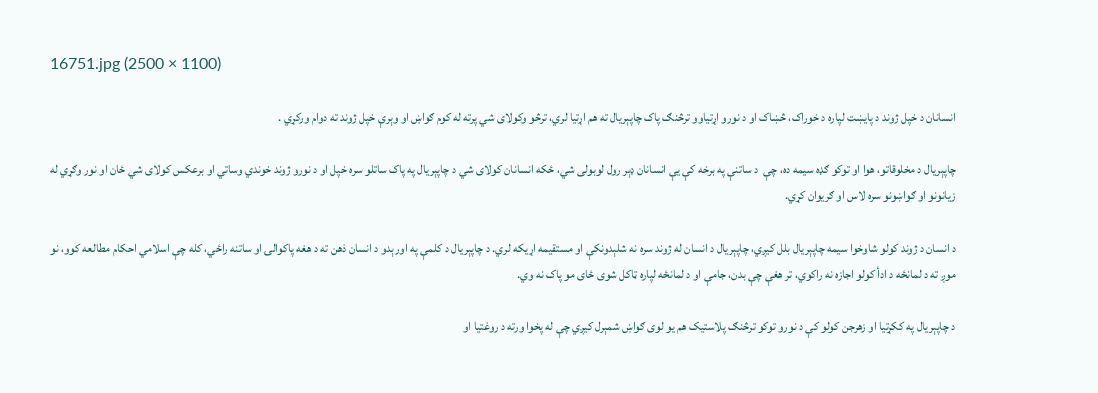16751.jpg (2500 × 1100)

انسانان د خپل ژوند د پایښت لپاره د خوراک، څښاک او د نورو اړتیاوو ترڅنګ پاک چاپېریال ته هم اړتیا لري، ترڅو وکولای شي پرته له کوم ګواښ او وېرې خپل ژوند ته دوام ورکړي .

چاپېریال د مخلوقاتو، هوا او توکو ګډه سیمه ده، چې  د ساتنې په برخه کې یې انسانان ډېر رول لوبولی شي، ځکه انسانان کولای شي د چاپېریال په پاک ساتلو سره خپل او د نورو ژوند خوندي وساتي او برعکس کولای شي ځان او نور وګړي له زیانونو او ګواښونو سره لاس او ګریوان کړي.

د انسان د ژوند کولو شاوخوا سیمه چاپېریال بلل کیږي، چاپېریال د انسان له ژوند سره نه شلېدونکې او مستقیمه اړیکه لري. د چاپېریال د کلمې په اورېدو د انسان ذهن ته د هغه پاکوالۍ او ساتنه راځي، کله چې اسلامي احکام مطالعه کوو، نو موږ ته د لمانځه د ادأ کولو اجازه نه راکوي، تر هغې چې بدن، جامې او د لمانځه لپاره ټاکل شوی ځای مو پاک نه وي.

د چاپېریال په ککړتیا او زهرجن کولو کې د نورو توکو ترڅنګ پلاستیک هم یو لوی ګواښ شمېرل کیږي چې له پخوا ورته د روغتیا او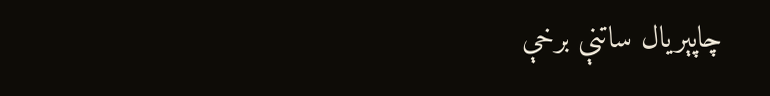چاپېریال ساتنې برخې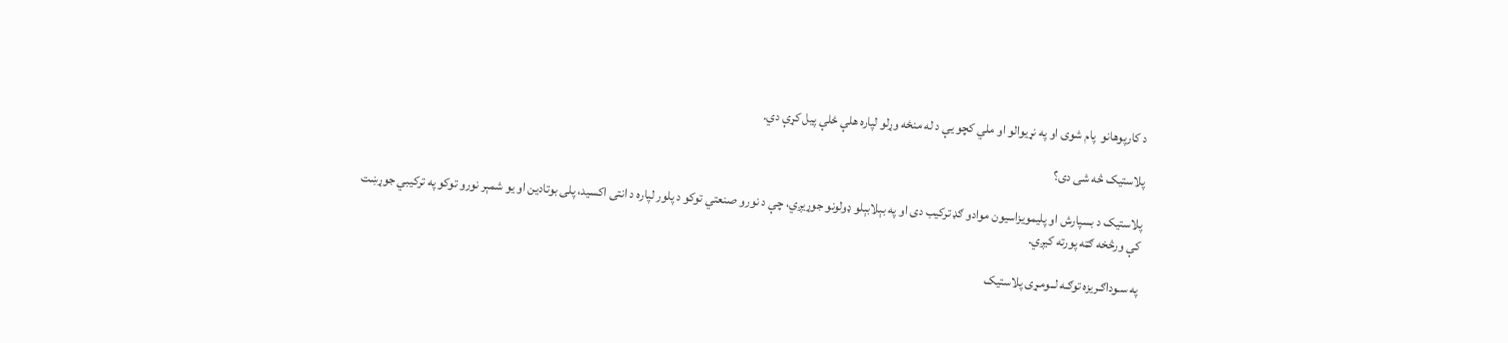د کارپوهانو  پام شوی او په نړیوالو او ملي کچو یې د له منځه وړلو لپاره هلې ځلې پیل کړې دي.

پلاستیک څه شی دی؟

پلاستیک د بسپارش او پلیمویزاسیون موادو ګډ ترکیب دی او په بېلابېلو ډولونو جوړیږي، چې د نورو صنعتي توکو د پلور لپاره د انتی اکسید، پلی بوتادین او یو شمېر نورو توکو په ترکیبي جوړښت کې ورڅخه ګټه پورته کیږي.

په سـوداګـریزه توګـه لــومـړی پلاستیک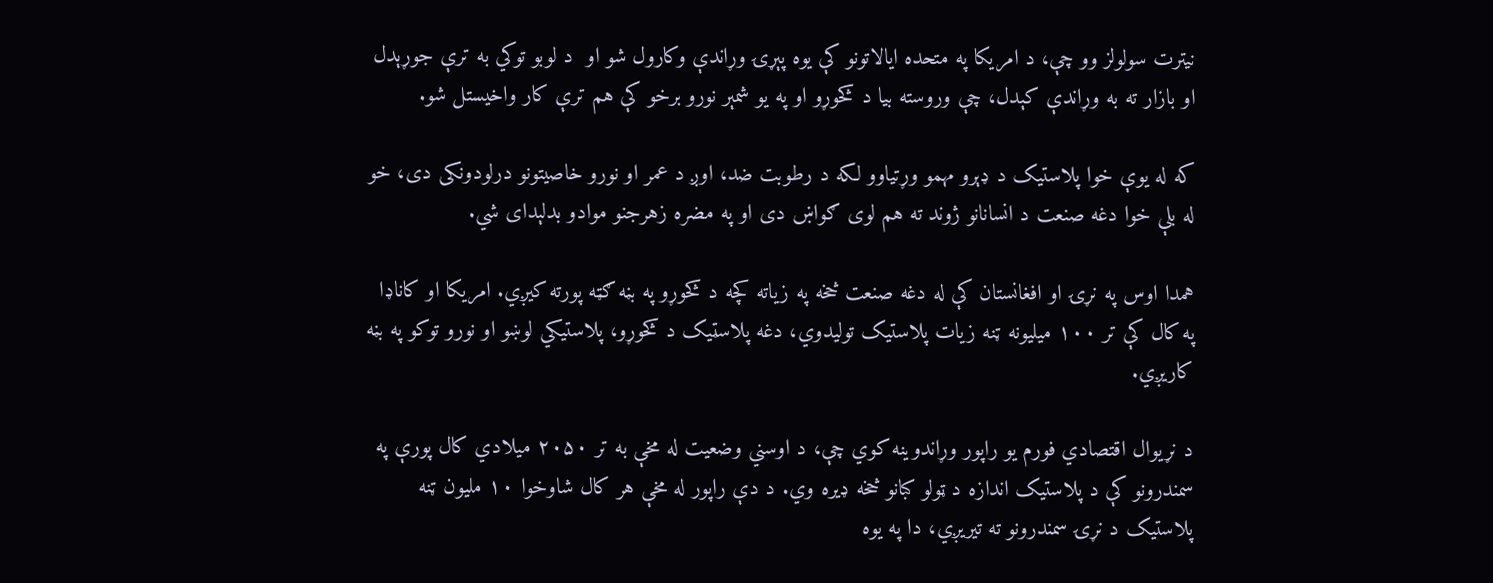نیترت سولولز وو چې، د امریکا په متحده ایالاتونو کې یوه پېړۍ وړاندې وکارول شو او  د لوبو توکي به ترې جوړېدل او بازار ته به وړاندې کېدل، چې وروسته بیا د کڅوړو او په یو شمېر نورو برخو کې هم ترې کار واخیستل شو.

که له یوې خوا پلاستیک د ډېرو مهمو وړتیاوو لکه د رطوبت ضد، اوږ د عمر او نورو خاصیتونو درلودونکی دی، خو له بلې خوا دغه صنعت د انسانانو ژوند ته هم لوی ګواښ دی او په مضره زهرجنو موادو بدلېدای شي.

همدا اوس په نړۍ او افغانستان کې له دغه صنعت څخه په زیاته کچه د کڅوړو په بڼه ګټه پورته کیږي. امریکا او کاناډا په کال کې تر ۱۰۰ میلیونه ټنه زیات پلاستیک تولیدوي، دغه پلاسټیک د کڅوړو، پلاستیکي لوښو او نورو توکو په بڼه کاریږي.

د نړیوال اقتصادي فورم یو راپور وړاندوینه کوي چې، د اوسني وضعیت له مخې به تر ۲۰۵۰ میلادي کال پورې په سمندرونو کې د پلاستیک اندازه د ټولو کبانو څخه ډیره وي. د دې راپور له مخې هر کال شاوخوا ۱۰ ملیون ټنه پلاستیک د نړۍ سمندرونو ته تیریږي، دا په یوه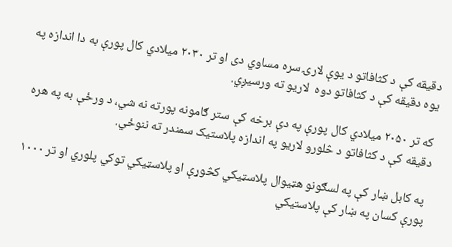دقیقه کې د کثافاتو د یوې لارۍ سره مساوي دی او تر ۲۰۳۰ میلادي کال پورې به دا اندازه په یوه دقیقه کې د کثافاتو دوه  لاریو ته ورسیږي.

که تر ۲۰۵۰ میلادي کال پورې په دې برخه کې ستر ګامونه پورته نه شي، د ورځې به په هره دقیقه کې د کثافاتو د څلورو لاریو په اندازه پلاستیک سمندر ته ننوځي.

 په کابل ښار کې په لسګونو هټیوال پلاسټیکي کڅوړې او پلاسټیکي توکي پلوري او تر ۱۰۰۰ پورې کسان په ښار کې پلاستیکي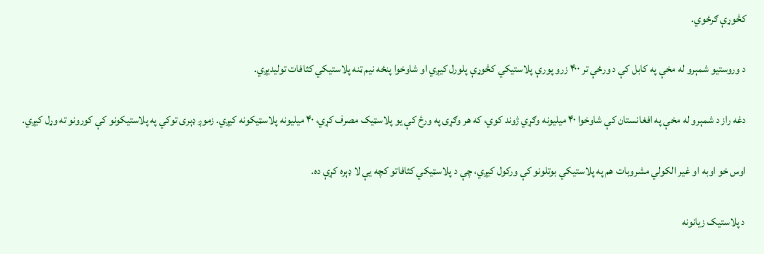کڅوړې ګرځوي.

د وروستیو شمېرو له مخې په کابل کې د ورځې تر ۴۰۰ زرو پورې پلاستیکي کڅوړې پلورل کیږي او شاوخوا پنځه نیم ټنه پلاستیکي کثافات تولیدیږي.

دغه راز د شمېرو له مخې په افغانستان کې شاوخوا ۴۰ میلیونه وګړي ژوند کوي، که هر وګړی په ورځ کې یو پلاسټیک مصرف کړي، ۴۰ میلیونه پلاسټیکونه کیږي. زموږ ډېری توکي په پلاستیکونو کې کورونو ته وړل کیږي.

اوس خو اوبه او غیر الکولي مشروبات هم په پلاستیکي بوتلونو کې ورکول کیږي، چې د پلاسټیکي کثافاتو کچه یې لا ډېره کړې ده.

د پلاستیک زیانونه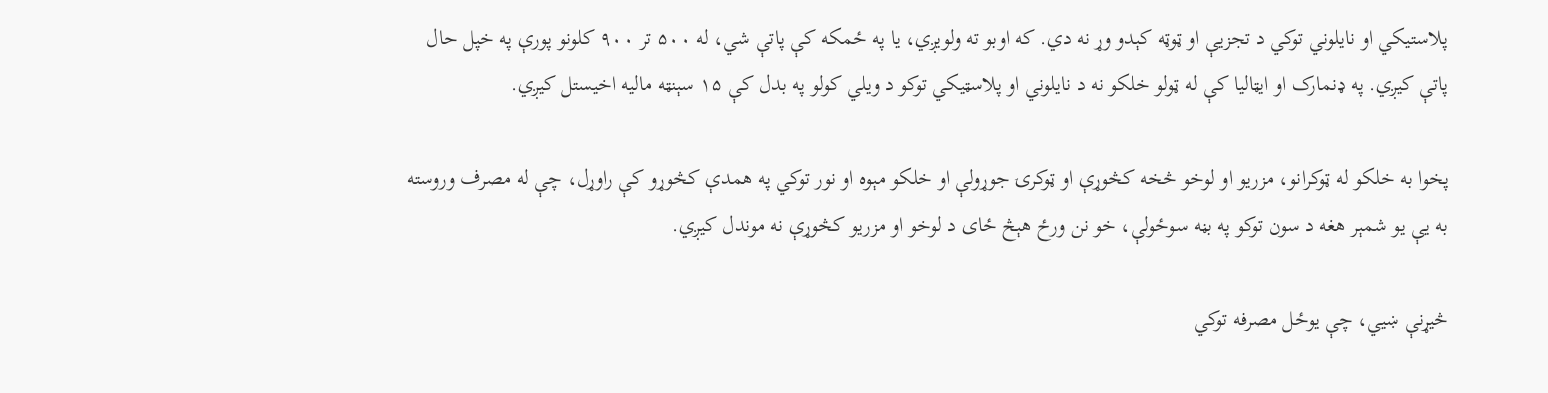پلاستیکي او نایلوني توکي د تجزیې او ټوټه کېدو وړ نه دي. که اوبو ته ولویږي، یا په ځمکه کې پاتې شي، له ۵۰۰ تر ۹۰۰ کلونو پورې په خپل حال پاتې کیږي. په ډنمارک او ایټالیا کې له ټولو خلکو نه د نایلوني او پلاسټیکي توکو د ویلي کولو په بدل کې ۱۵ سېنټه مالیه اخيستل کیږي.

پخوا به خلکو له ټوکرانو، مزریو او لوخو څخه کڅوړې او ټوکرۍ جوړولې او خلکو مېوه او نور توکي په همدې کڅوړو کې راوړل، چې له مصرف وروسته به یې یو شمېر هغه د سون توکو په بڼه سوځولې، خو نن ورځ هېڅ ځای د لوخو او مزریو کڅوړې نه موندل کیږي.

څیړنې ښيي، چې یوځل مصرفه توکي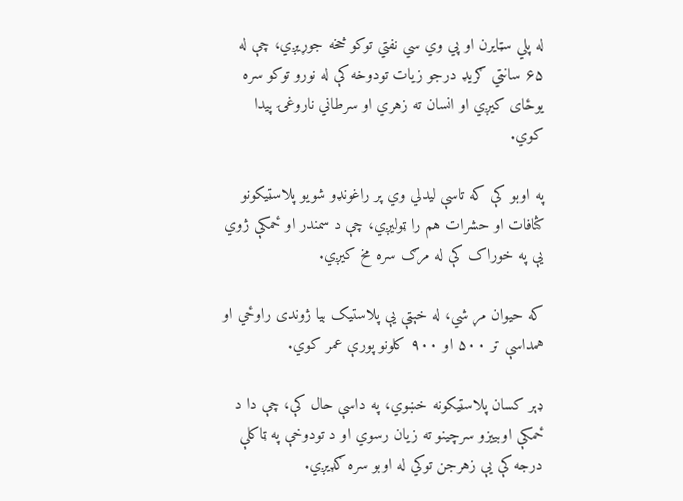له پلي سټایرن او پي وي سي نفتي توکو څخه جوړیږي، چې له ۶۵ سانټي ګریډ درجو زیات تودوخه کې له نورو توکو سره یوځای کیږي او انسان ته زهري او سرطاني ناروغۍ پیدا کوي.

په اوبو کې که تاسې لیدلي وي پر راغونډو شویو پلاسټیکونو کثافات او حشرات هم را ټولیږي، چې د سمندر او ځمکې ژوي یې په خوراک کې له مرګ سره مخ کیږي.

که حیوان مړ شي، له خېټې یې پلاستیک بیا ژوندی راوځي او همداسې تر ۵۰۰ او ۹۰۰ کلونو پورې عمر کوي.

ډېر کسان پلاسټیکونه خښوي، په داسې حال کې، چې دا د ځمکې اوبيیزو سرچینو ته زیان رسوي او د تودوخې په ټاکلې درجه کې یې زهرجن توکي له اوبو سره ګډیږي.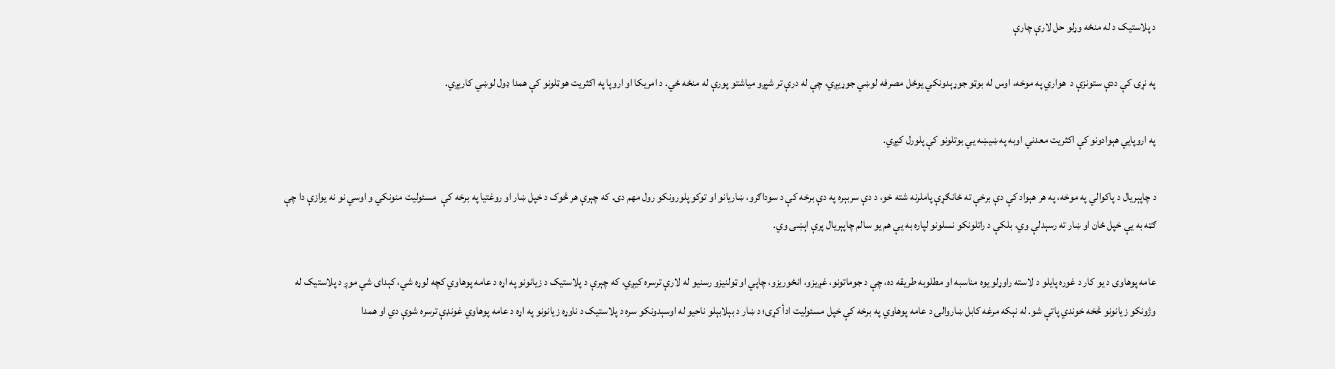د پلاستیک د له منځه وړلو حل لارې چارې

په نړۍ کې ددې ستونزې د  هواري په موخه، اوس له بوټو جوړېدونکي یوځل مصرفه لوښي جوړیږي، چې له درې تر شپږو میاشتو پورې له منځه ځي. د امریکا او اروپا په اکثریت هوټلونو کې همدا ډول لوښي کاریږي.

په اروپايي هېوادونو کې اکثریت معدني اوبه په ښیښه یي بوتلونو کې پلورل کیږي.

د چاپېریال د پاکوالي په موخه، په هر هېواد کې دې برخې ته ځانګړې پاملرنه شته خو، د دې سربېره په دې برخه کې د سوداګرو، ښاریانو او توکو پلورونکو رول مهم دی. که چېرې هر څوک د خپل ښار او روغتیا په برخه کې  مسئولیت منونکي و اوسي نو نه یوازې دا چې ګټه به یې خپل ځان او ښار ته رسېدلې وي، بلکې د راتلونکو نسلونو لپاره به یې هم یو سالم چاپېریال پرې اېښی وي.

عامه پوهاوی د یو کار د غوره پایلو د لاسته راوړلو یوه مناسبه او مطلوبه طریقه ده، چې د جوماتونو، غږیزو، انځوریزو، چاپي او ټولنیزو رسنیو له لارې ترسره کیږي، که چېرې د پلاستیک د زیانونو په اړه د عامه پوهاوي کچه لوړه شي، کېدای شي موږ د پلاستیک له وژونکو زیانونو څخه خوندي پاتې شو. له نېکه مرغه کابل ښاروالۍ د عامه پوهاوي په برخه کې خپل مسئولیت ادأ کړی؛ د ښار د بېلابېلو ناحیو له اوسېدونکو سره د پلاستیک د ناوړه زیانونو په اړه د عامه پوهاوي غونډې ترسره شوې دي او همدا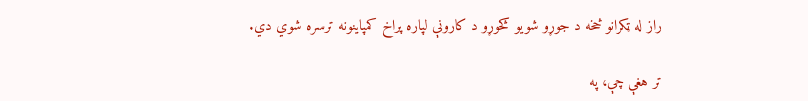راز له ټکرانو څخه د جوړو شویو کڅوړو د کارونې لپاره پراخ کمپاینونه ترسره شوي دي.

تر هغې چې، په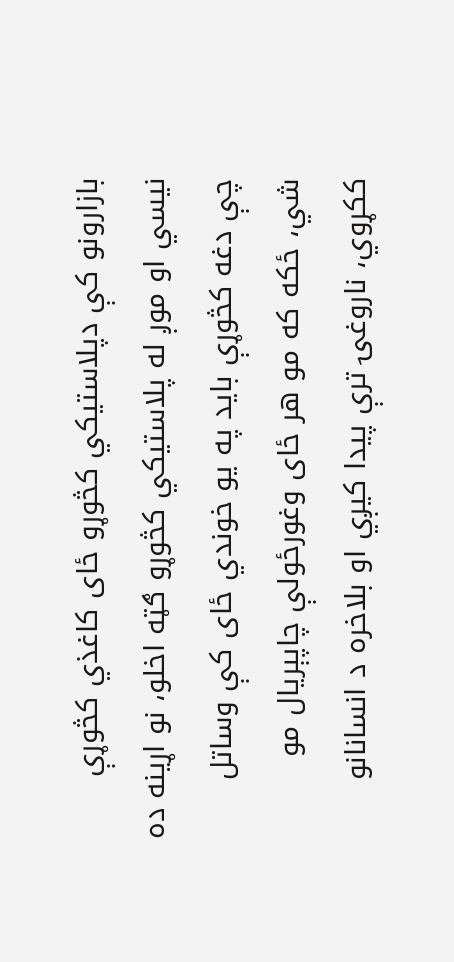بازارونو کې دپلاستیکي کڅوړو ځای کاغذي کڅوړې نیسي او موږ له پلاستیکي کڅوړو ګټه اخلو، نو اړینه ده چې دغه کڅوړې باید په یو خوندي ځای کې وساتل شي، ځکه که مو هر ځای وغورځولې چاپېریال مو ککړوي، ناروغۍ ترې پیدا کیږي او بلاخره د انسانانو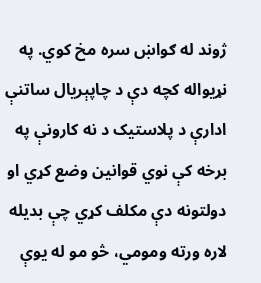ژوند له ګواښ سره مخ کوي. په نړیواله کچه دې د چاپېریال ساتنې ادارې د پلاستیک د نه کارونې په برخه کې نوي قوانین وضع کړي او دولتونه دې مکلف کړي چې بدیله لاره ورته ومومي، څو مو له یوې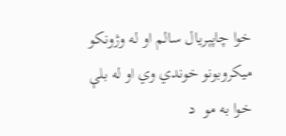خوا چاپېریال سالم او له وژونکو میکروبونو خوندي وي او له بلې خوا به مو  د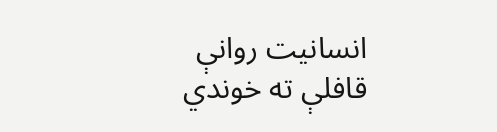انسانیت روانې قافلې ته خوندي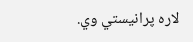لاره پرانیستي وي.